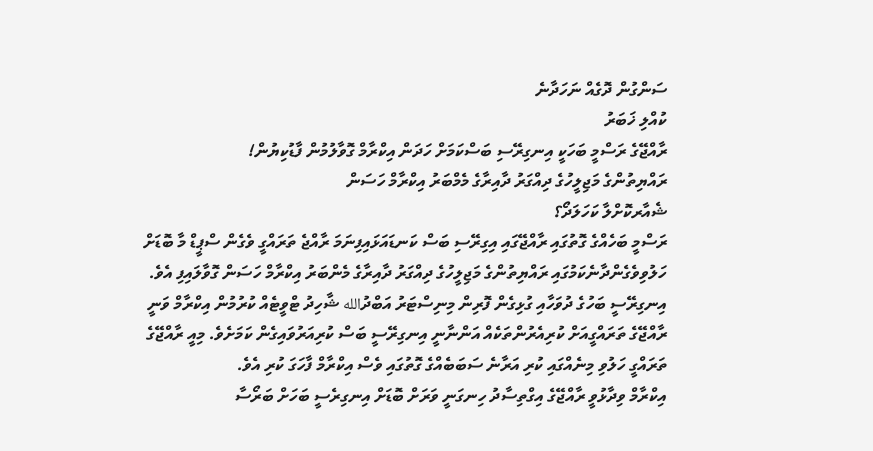ސަންގުން ދޮގެއް ނަހަދާނެ
ކުއްލި ޚަބަރު
ރާއްޖޭގެ ރަސްމީ ބަހަކީ އިނގިރޭސި ބަސްކަމަށް ހަދަން އިކްރާމް ގޮވާލުމުން ފާޑުކިޔުން!
ރައްޔިތުންގެ މަޖިލީހުގެ ދިއްގަރު ދާއިރާގެ މެމްބަރު އިކްރާމް ހަސަން
ޝެއާރކޮށްލާ ކަހަލަދޯ؟
ރަސްމީ ބަހެއްގެ ގޮތުގައި ރާއްޖޭގައި އިގިރޭސި ބަސް ކަނޑައަޅައިފިނަމަ ރާއްޖެ ތަރައްގީ ވެގެން ސްޕީޑް މާ ބޮޑަށް ހަލުވިވެގެންދާނެކަމުގައި ރައްޔިތުންގެ މަޖިލީހުގެ ދިއްގަރު ދާއިރާގެ މެންބަރު އިކްރާމް ހަސަން ގޮވާލައިފި އެވެ.
އިނގިރޭސީ ބަހުގެ ދުވަހާއި ގުޅިގެން ފޮރިން މިނިސްޓަރު އަބްދުالله ޝާހިދު ޓްވީޓެއް ކުރުމުން އިކްރާމް ވަނީ ރާއްޖޭގެ ތަރައްގީއަށް ކުރިއެރުންތަކެއް އަންނާނީ އިނގިރޭސީ ބަސް ކުރިއަރުވައިގެން ކަމަށެވެ. މިއީ ރާއްޖޭގެ ތަރައްގީ ހަލުވި މިނެއްގައި ކުރި އަރާނެ ސަބަބެއްގެ ގޮތުގައި ވެސް އިކްރާމް ފާހަގަ ކުރި އެވެ.
އިކްރާމް ވިދާޅުވީ ރާއްޖޭގެ އިގްތިސާދު ހިނގަނީ ވަރަށް ބޮޑަށް އިނގިރެސީ ބަހަށް ބަރޯސާ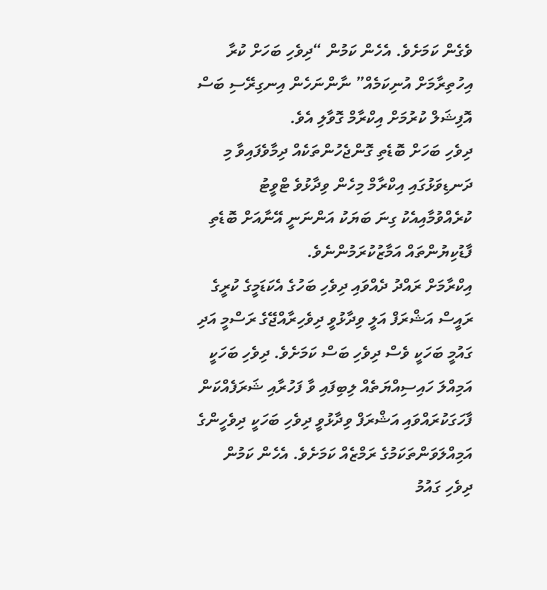ވެގެން ކަމަށެވެ. އެހެން ކަމުން “ދިވެހި ބަހަށް ކުރާ އިހުތިރާމަށް އުނިކަމެއް” ނާންނަހެން އިނގިރޭސި ބަސް އޮފިޝަލް ކުރުމަށް އިކްރާމް ގޮވާލި އެވެ.
ދިވެހި ބަހަށް ބޮޑެތި ގޮންޖެހުންތަކެއް ދިމާވެފައިވާ މި ދަނޑިވަޅުގައި އިކްރާމް މިހެން ވިދާޅުވެ ޓްވީޓު ކުރެއްވުމާއިއެކު ގިނަ ބަޔަކު އަންނަނީ އޭނާއަށް ބޮޑެތި ފާޑުކިޔުންތައް އަމާޒުކުރަމުންނެވެ.
އިކްރާމަށް ރައްދު ދެއްވައި ދިވެހި ބަހުގެ އެކަޑަމީގެ ކުރީގެ ރައީސް އަޝްރަފް އަލީ ވިދާޅުވީ ދިވެހިރާއްޖޭގެ ރަސްމީ އަދި ގައުމީ ބަހަކީ ވެސް ދިވެހި ބަސް ކަމަށެވެ. ދިވެހި ބަހަކީ އަމިއްލަ ހައިސިއްޔަތެއް ލިބިފައި ވާ ފަހުރާއި ޝަރަފެއްކަން ފާހަގަކުރައްވައި އަޝްރަފް ވިދާޅުވީ ދިވެހި ބަހަކީ ދިވެހީންގެ އަމިއްލަވަންތަކަމުގެ ރަމްޒެއް ކަމަށެވެ. އެހެން ކަމުން ދިވެހި ގައުމު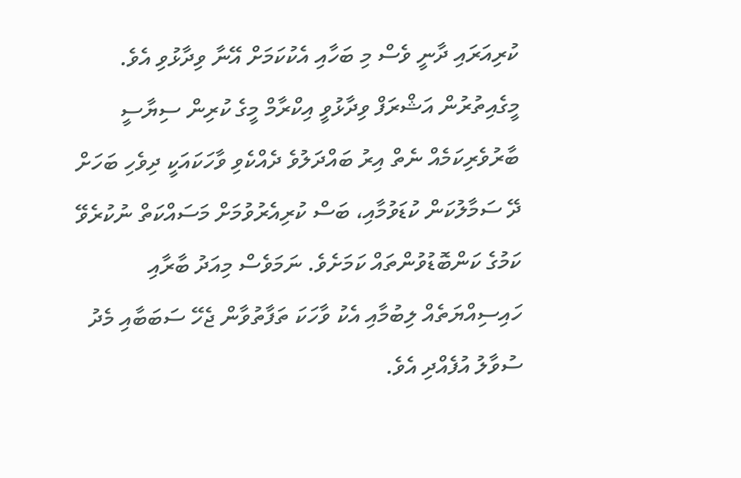ކުރިއަރައި ދާނީ ވެސް މި ބަހާއި އެކުކަމަށް އޭނާ ވިދާޅުވި އެވެ.
މީގެއިތުރުން އަޝްރަފް ވިދާޅުވީ އިކްރާމް މީގެ ކުރިން ސިޔާސީ ބާރުވެރިކަމެއް ނެތް އިރު ބައްދަލުވެ ދެއްކެވި ވާހަކައަކީ ދިވެހި ބަހަށް ދޭ ސަމާލުކަން ކުޑަވުމާއި، ބަސް ކުރިއެރުވުމަށް މަސައްކަތް ނުކުރެވޭ ކަމުގެ ކަންބޮޑުވުންތައް ކަމަށެވެ. ނަމަވެސް މިއަދު ބާރާއި ހައިސިއްޔަތެއް ލިބުމާއި އެކު ވާހަކަ ތަފާތުވާން ޖެހޭ ސަބަބާއި މެދު ސުވާލު އުފެއްދި އެވެ.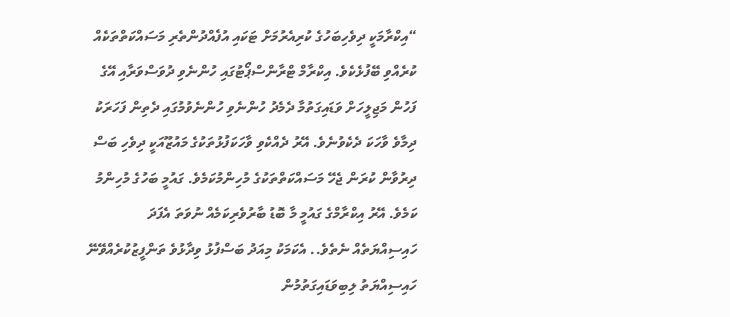“އިކްރާމަކީ ދިވެހިބަހުގެ ކުރިއެރުމަށް ޓަކައި އުފެއްދުންތެރި މަސައްކަތްތަކެއް ކުރެއްވި ބޭފުޅެކެވެ. އިކްރާމް ޓްރާންސްޕޯޓުގައި ހުންނެވި ދުވަސްވަރާއި އޭގެ ފަހުން މަޖިލީހަށް ވަޑައިގަތުމާ ދެމެދު ހުންނެވި ހުންނެވުމުގައި ދެތިން ފަހަރަކު ދިމާވެ ވާހަކަ ދެކެވުނެވެ. އޭރު ދެއްކެވި ވާހަކަފުޅުތަކުގެ މައުޒޫއަކީ ދިވެހި ބަސް ދިރުވާން ކުރަން ޖެހޭ މަސައްކަތްތަކުގެ މުހިންމުކަމެވެ. ގައުމީ ބަހުގެ މުހިންމު ކަމެވެ. އޭރު އިކްރާމްގެ ގައުމީ މާ ބޮޑު ބާރުވެރިކަމެއް ނުވަތަ އެފަދަ ހައިސިއްޔަތެއް ނެތެވެ.. އެކަމަކު މިއަދު ބަސްފުޅު ވިދާޅުވެ ތަންފީޒުކުރެއްވޭނޭ ހައިސިއްޔަތު ލިބިވަޑައިގަތުމުން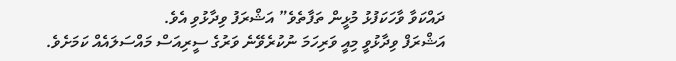ދައްކަވާ ވާހަކަފުޅު މުޅީން ތަފާތެވެ” އަޝްރަފު ވިދާޅުވި އެވެ.
އަޝްރަފް ވިދާޅުވީ މިއީ ވަރިހަމަ ނުކުރެވޭނެ ވަރުގެ ސީރިއަސް މައްސަލައެއް ކަމަށެވެ.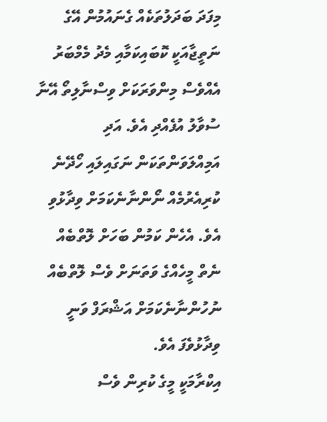މިފަދަ ބަދަލުތަކެއް ގެނައުމުން އޭގެ ނަތީޖާއަކީ ކޮބައިކަމާއި މެދު މެމްބަރު އެއްވެސް މިންވަރަކަށް ވިސްނާލިތޯ އޭނާ ސުވާލު އުފެއްދި އެވެ. އަދި އަމިއްލަވަންތަކަން ނަގައިލައި ހޯދޭނެ ކުރިއެރުމެއް ނޯންނާނެކަމަށް ވިދާޅުވި އެވެ. އެހެން ކަމުން ބަހަށް ލޮތްބެއް ނެތް މީހެއްގެ ވަތަނަށް ވެސް ލޮތްބެއް ނުހުންނާނެކަމަށް އަޝްރަފް ވަނީ ވިދާޅުވެފަ އެވެ.
އިކްރާމަކީ މީގެ ކުރިން ވެސް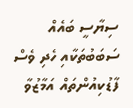ސިޔާސީ ބައެއް ސަބަބުތަކާއި ހެދި ވެސް ފާޑުކިއުންތައް އަމާޒުވާ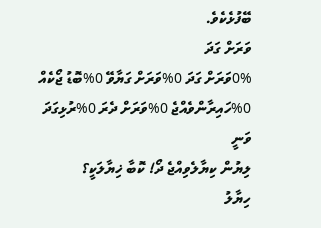ބޭފުޅެކެވެ.
ވަރަށް ގަދަ
0%ވަރަށް ގަދަ 0%ވަރަށް ގަޔާވޭ 0%ބޮޑު ޖޯކެއް 0%ހައިރާންވެއްޖެ 0%ވަރަށް ދެރަ 0%ރުޅިގަދަ ވަނީ
ލިޔުން ކިޔާލެވިއްޖެ ދޯ! ކޮބާ ޚިޔާލަކީ؟
ހިޔާލު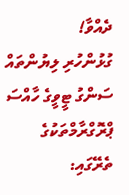ދެއްވާ!
ގުޅުންހުރި ލިޔުންތައް
ސަންގު ޓީވީގެ ހާއްސަ ޕްރޮގްރާމްތަކުގެ ތެރޭގައި: